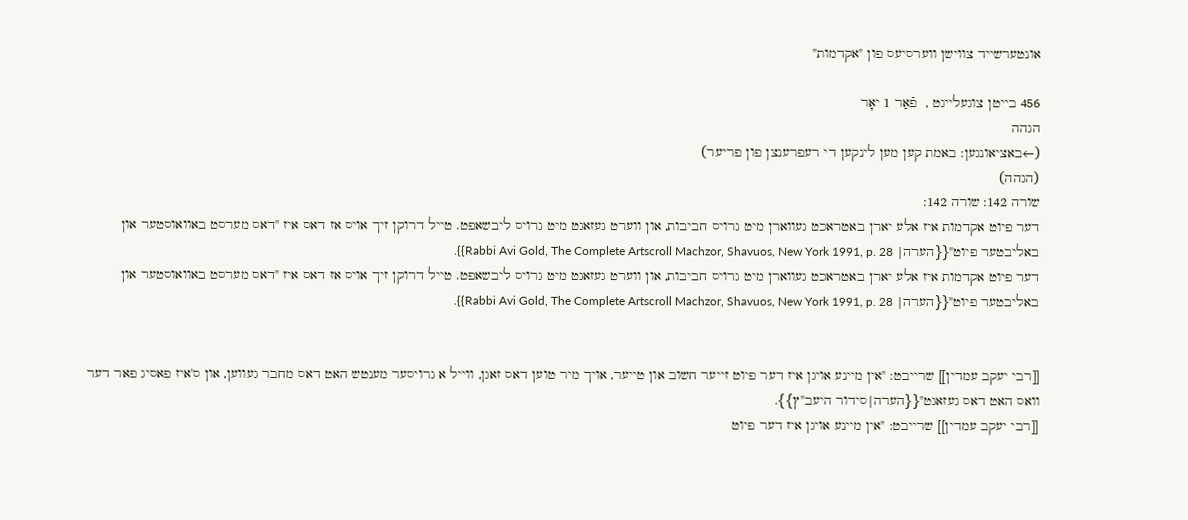אונטערשייד צווישן ווערסיעס פון "אקדמות"

456 בייטן צוגעלייגט ,  פֿאַר 1 יאָר
הגהה
(←באציאונגען: באמת קען מען לינקען די רעפרענצן פון פריער)
(הגהה)
שורה 142: שורה 142:
דער פיוט אקדמות איז אלע יארן באטראכט געווארן מיט גרויס חביבות, און ווערט געזאגט מיט גרויס ליבשאפט. טייל דרוקן זיך אויס אז דאס איז "דאס מערסט באוואוסטער און באליבטער פיוט"{{הערה| Rabbi Avi Gold, The Complete Artscroll Machzor, Shavuos, New York 1991, p. 28}}.
דער פיוט אקדמות איז אלע יארן באטראכט געווארן מיט גרויס חביבות, און ווערט געזאגט מיט גרויס ליבשאפט. טייל דרוקן זיך אויס אז דאס איז "דאס מערסט באוואוסטער און באליבטער פיוט"{{הערה| Rabbi Avi Gold, The Complete Artscroll Machzor, Shavuos, New York 1991, p. 28}}.


[[רבי יעקב עמדין]] שרייבט: "אין מיינע אויגן איז דער פיוט זייער חשוב און טייער, אויך מיר טוען דאס זאגן, ווייל א גרויסער מענטש האט דאס מחבר געווען, און ס'איז פאסיג פאר דער וואס האט דאס געזאגט"{{הערה|סידור היעב"ץ}}.
[[רבי יעקב עמדין]] שרייבט: "אין מיינע אויגן איז דער פיוט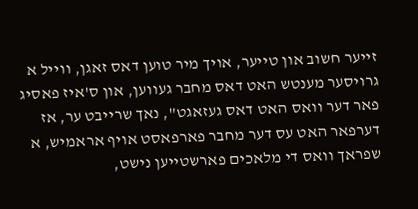זייער חשוב און טייער, אויך מיר טוען דאס זאגן, ווייל א גרויסער מענטש האט דאס מחבר געווען, און ס'איז פאסיג פאר דער וואס האט דאס געזאגט", נאך שרייבט ער, אז דערפאר האט עס דער מחבר פארפאסט אויף אראמיש, א שפראך וואס די מלאכים פארשטייען נישט,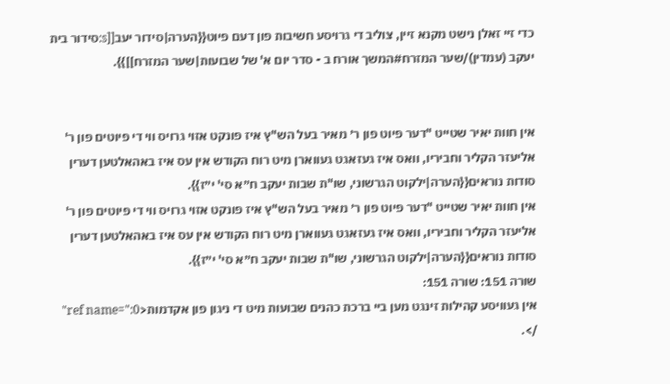כדי זיי זאלן נישט מקנא זיין, צוליב די גרויסע חשיבות פון דעם פיוט{{הערה|סידור יעב[[s:סידור בית יעקב (עמדין)/שער המזרח#המשך אורח ב - סדר יום א' של שבועות|שער המזרח]]}}.


אין חוות יאיר שטייט "דער פיוט פון ר׳ מאיר בעל הש"ץ איז פונקט אזוי גרויס ווי די פיוטים פון ר' אליעזר הקליר וחביריו, וואס איז געזאגט געווארן מיט רוח הקודש אין עס איז באהאלטען דערין סודות נוראים{{הערה|ילקוט הגרשוני, שו"ת שבות יעקב ח״א סי' י״ז}}.
אין חוות יאיר שטייט "דער פיוט פון ר׳ מאיר בעל הש"ץ איז פונקט אזוי גרויס ווי די פיוטים פון ר' אליעזר הקליר וחביריו, וואס איז געזאגט געווארן מיט רוח הקודש אין עס איז באהאלטען דערין סודות נוראים{{הערה|ילקוט הגרשוני, שו"ת שבות יעקב ח״א סי' י״ז}}.
שורה 151: שורה 151:
אין געוויסע קהילות זינגט מען ביי ברכת כהנים שבועות מיט די ניגון פון אקדמות<ref name=":0" />.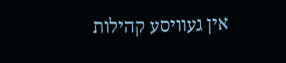אין געוויסע קהילות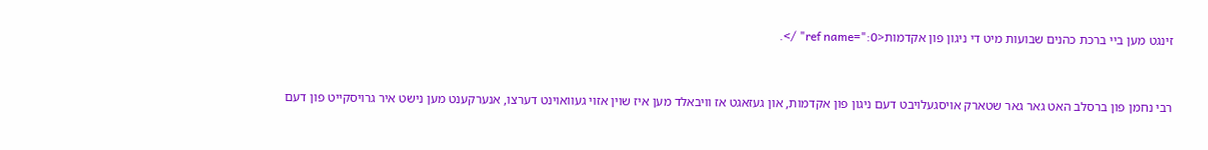זינגט מען ביי ברכת כהנים שבועות מיט די ניגון פון אקדמות<ref name=":0" />.


רבי נחמן פון ברסלב האט גאר גאר שטארק אויסגעלויבט דעם ניגון פון אקדמות, און געזאגט אז וויבאלד מען איז שוין אזוי געוואוינט דערצו, אנערקענט מען נישט איר גרויסקייט פון דעם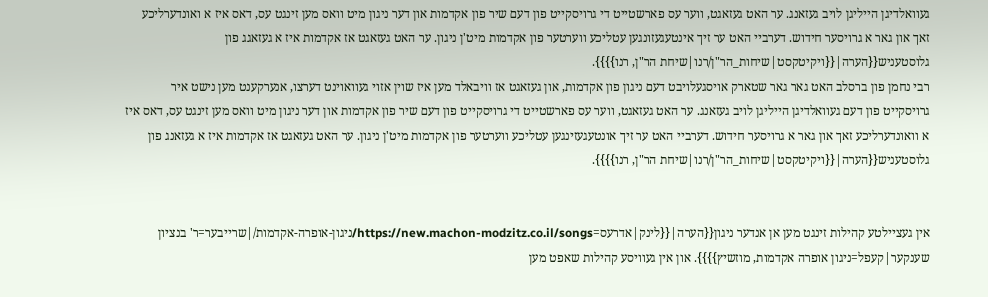געוואלדיגן הייליגן לויב געזאנג. ער האט געזאגט, ווער עס פארשטייט די גרויסקייט פון דעם שיר פון אקדמות און דער ניגון מיט וואס מען זינגט עס, דאס איז א ואונדערליכע זאך און גאר א גרויסער חידוש. דערביי האט ער זיך אינטעגעזונגען עטליכע ווערטער פון אקדמות מיט'ן ניגון. ער האט געזאגט אז אקדמות איז א געזאגג פון גלוסטעניש{{הערה|{{ויקיטקסט|שיחות_הר"ן/רנו|שיחת הר"ן, רנו}}}}.
רבי נחמן פון ברסלב האט גאר גאר שטארק אויסגעלויבט דעם ניגון פון אקדמות, און געזאגט אז וויבאלד מען איז שוין אזוי געוואוינט דערצו, אנערקענט מען נישט איר גרויסקייט פון דעם געוואלדיגן הייליגן לויב געזאנג. ער האט געזאגט, ווער עס פארשטייט די גרויסקייט פון דעם שיר פון אקדמות און דער ניגון מיט וואס מען זינגט עס, דאס איז א וואונדערליכע זאך און גאר א גרויסער חידוש. דערביי האט ער זיך אונטעגעזינגען עטליכע ווערטער פון אקדמות מיט'ן ניגון. ער האט געזאגט אז אקדמות איז א געזאנג פון גלוסטעניש{{הערה|{{ויקיטקסט|שיחות_הר"ן/רנו|שיחת הר"ן, רנו}}}}.


אין געציילטע קהילות זינגט מען אן אנדער ניגון{{הערה|{{לינק|אדרעס=https://new.machon-modzitz.co.il/songs/ניגון-אופרה-אקדמות/|שרייבער=ר' בנציון שענקער|קעפל=ניגון אופרה אקדמות, מוזשיץ}}}}. און אין געוויסע קהילות שאפט מען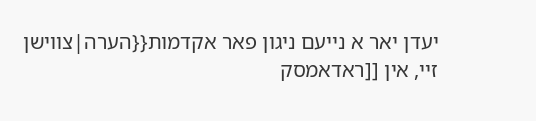יעדן יאר א נייעם ניגון פאר אקדמות{{הערה|צווישן זיי, אין [[ראדאמסק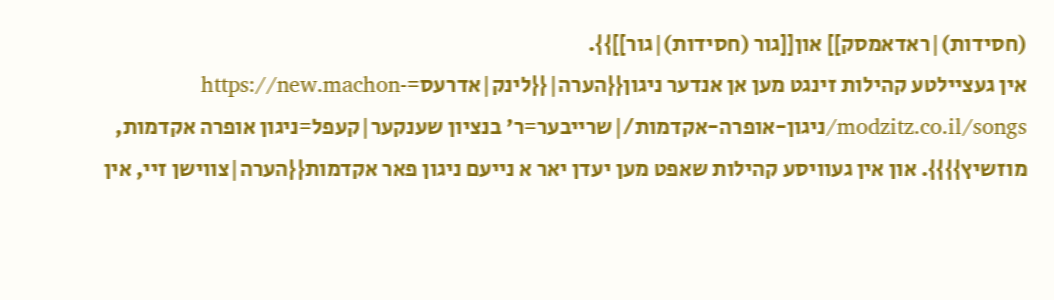(חסידות)|ראדאמסק]] און[[גור (חסידות)|גור]]}}.
אין געציילטע קהילות זינגט מען אן אנדער ניגון{{הערה|{{לינק|אדרעס=https://new.machon-modzitz.co.il/songs/ניגון-אופרה-אקדמות/|שרייבער=ר' בנציון שענקער|קעפל=ניגון אופרה אקדמות, מוזשיץ}}}}. און אין געוויסע קהילות שאפט מען יעדן יאר א נייעם ניגון פאר אקדמות{{הערה|צווישן זיי, אין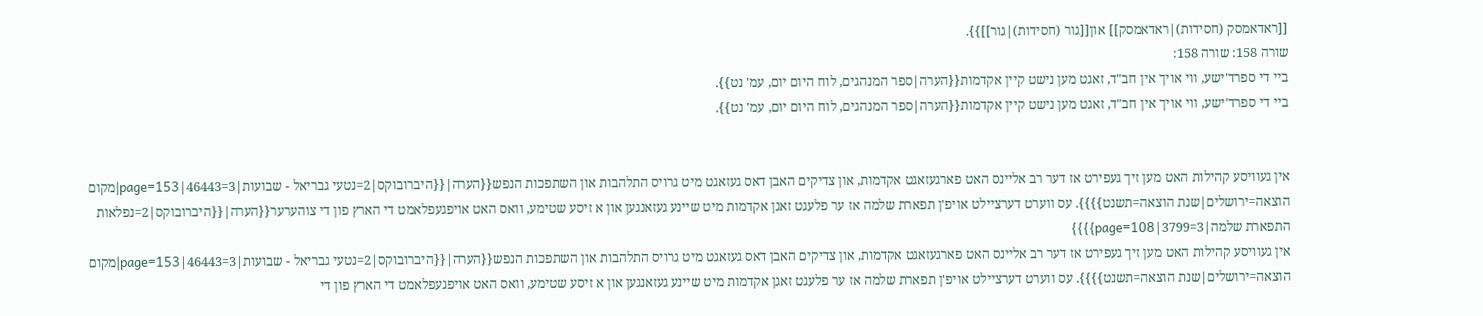[[ראדאמסק (חסידות)|ראדאמסק]] און[[גור (חסידות)|גור]]}}.
שורה 158: שורה 158:
ביי די ספרד'ישע, ווי אויך אין חב"ד, זאגט מען נישט קיין אקדמות{{הערה|ספר המנהגים, לוח היום יום, עמ' נט}}.
ביי די ספרד'ישע, ווי אויך אין חב"ד, זאגט מען נישט קיין אקדמות{{הערה|ספר המנהגים, לוח היום יום, עמ' נט}}.


אין געוויסע קהילות האט מען זיך געפירט אז דער רב אליינס האט פארגעזאגט אקדמות, און צדיקים האבן דאס געזאגט מיט גרויס התלהבות און השתפכות הנפש{{הערה|{{היברובוקס|2=נטעי גבריאל - שבועות|3=46443|page=153|מקום הוצאה=ירושלים|שנת הוצאה=תשנט}}}}. עס ווערט דערציילט אויפ'ן תפארת שלמה אז ער פלעגט זאגן אקדמות מיט שיינע געזאנגען און א זיסע שטימע, וואס האט אויפגעפלאמט די הארץ פון די צוהערער{{הערה|{{היברובוקס|2=נפלאות התפארת שלמה|3=3799|page=108}}}}
אין געוויסע קהילות האט מען זיך געפירט אז דער רב אליינס האט פארגעזאגט אקדמות, און צדיקים האבן דאס געזאגט מיט גרויס התלהבות און השתפכות הנפש{{הערה|{{היברובוקס|2=נטעי גבריאל - שבועות|3=46443|page=153|מקום הוצאה=ירושלים|שנת הוצאה=תשנט}}}}. עס ווערט דערציילט אויפ'ן תפארת שלמה אז ער פלעגט זאגן אקדמות מיט שיינע געזאנגען און א זיסע שטימע, וואס האט אויפגעפלאמט די הארץ פון די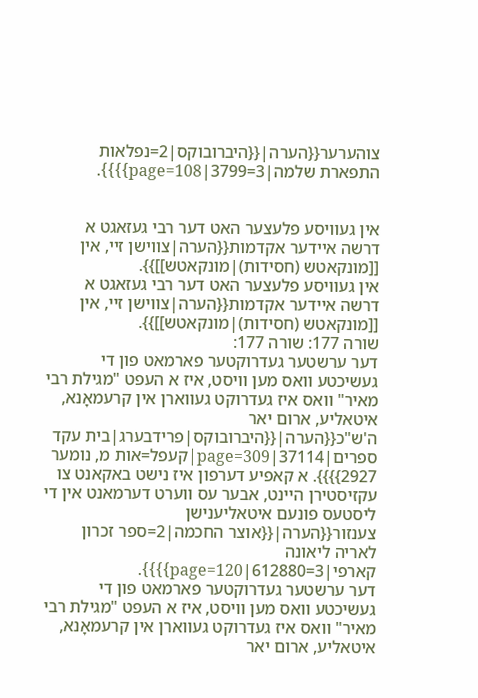צוהערער{{הערה|{{היברובוקס|2=נפלאות התפארת שלמה|3=3799|page=108}}}}.


אין געוויסע פלעצער האט דער רבי געזאגט א דרשה איידער אקדמות{{הערה|צווישן זיי, אין [[מונקאטש (חסידות)|מונקאטש]]}}.
אין געוויסע פלעצער האט דער רבי געזאגט א דרשה איידער אקדמות{{הערה|צווישן זיי, אין [[מונקאטש (חסידות)|מונקאטש]]}}.
שורה 177: שורה 177:
דער ערשטער געדרוקטער פארמאט פון די געשיכטע וואס מען וויסט, איז א העפט "מגילת רבי מאיר" וואס איז געדרוקט געווארן אין קרעמאָנא, איטאליע, ארום יאר ה'ש"כ{{הערה|{{היברובוקס|פרידבערג|בית עקד ספרים|37114|page=309|קעפל=אות מ, נומער 2927}}}}. א קאפיע דערפון איז נישט באקאנט צו עקזיסטירן היינט, אבער עס ווערט דערמאנט אין די ליסטעס פונעם איטאליענישן צענזור{{הערה|{{אוצר החכמה|2=ספר זכרון לאריה ליאונה קארפי|3=612880|page=120}}}}.
דער ערשטער געדרוקטער פארמאט פון די געשיכטע וואס מען וויסט, איז א העפט "מגילת רבי מאיר" וואס איז געדרוקט געווארן אין קרעמאָנא, איטאליע, ארום יאר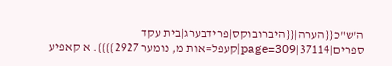ה'ש"כ{{הערה|{{היברובוקס|פרידבערג|בית עקד ספרים|37114|page=309|קעפל=אות מ, נומער 2927}}}}. א קאפיע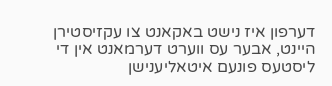דערפון איז נישט באקאנט צו עקזיסטירן היינט, אבער עס ווערט דערמאנט אין די ליסטעס פונעם איטאליענישן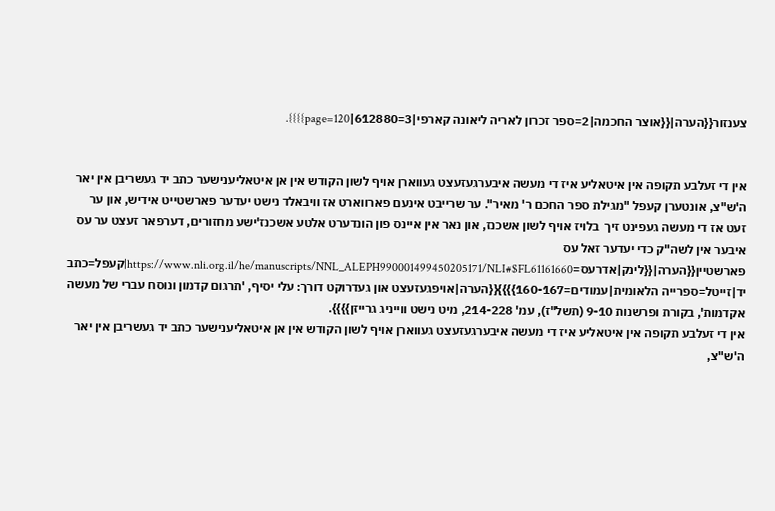צענזור{{הערה|{{אוצר החכמה|2=ספר זכרון לאריה ליאונה קארפי|3=612880|page=120}}}}.


אין די זעלבע תקופה אין איטאליע איז די מעשה איבערגעזעצט געווארן אויף לשון הקודש אין אן איטאליענישער כתב יד געשריבן אין יאר ה'ש"צ, אונטערן קעפל "מגילת ספר החכם ר' מאיר". ער שרייבט אינעם פארווארט אז וויבאלד נישט יעדער פארשטייט אידיש, און ער זעט אז די מעשה געפינט זיך  בלויז אויף לשון אשכנז, און נאר אין איינס פון הונדערט אלטע אשכנז'ישע מחזורים, דערפאר זעצט ער עס איבער אין לשה"ק כדי יעדער זאל עס פארשטיין{{הערה|{{לינק|אדרעס=https://www.nli.org.il/he/manuscripts/NNL_ALEPH990001499450205171/NLI#$FL61161660|קעפל=כתב יד|זייטל=ספרייה הלאומית|עמודים=160-167}}}}{{הערה|אויפגעזעצט און געדרוקט דורך: עלי יסיף, 'תרגום קדמון ונוסח עברי של מעשה אקדמות', בקורת ופרשנות 9-10 (תשל"ז), עמ' 214-228, מיט נישט ווייניג גרייזן}}}}.
אין די זעלבע תקופה אין איטאליע איז די מעשה איבערגעזעצט געווארן אויף לשון הקודש אין אן איטאליענישער כתב יד געשריבן אין יאר ה'ש"צ,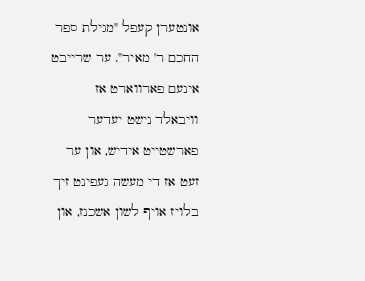אונטערן קעפל "מגילת ספר החכם ר' מאיר". ער שרייבט אינעם פארווארט אז וויבאלד נישט יעדער פארשטייט אידיש, און ער זעט אז די מעשה געפינט זיך  בלויז אויף לשון אשכנז, און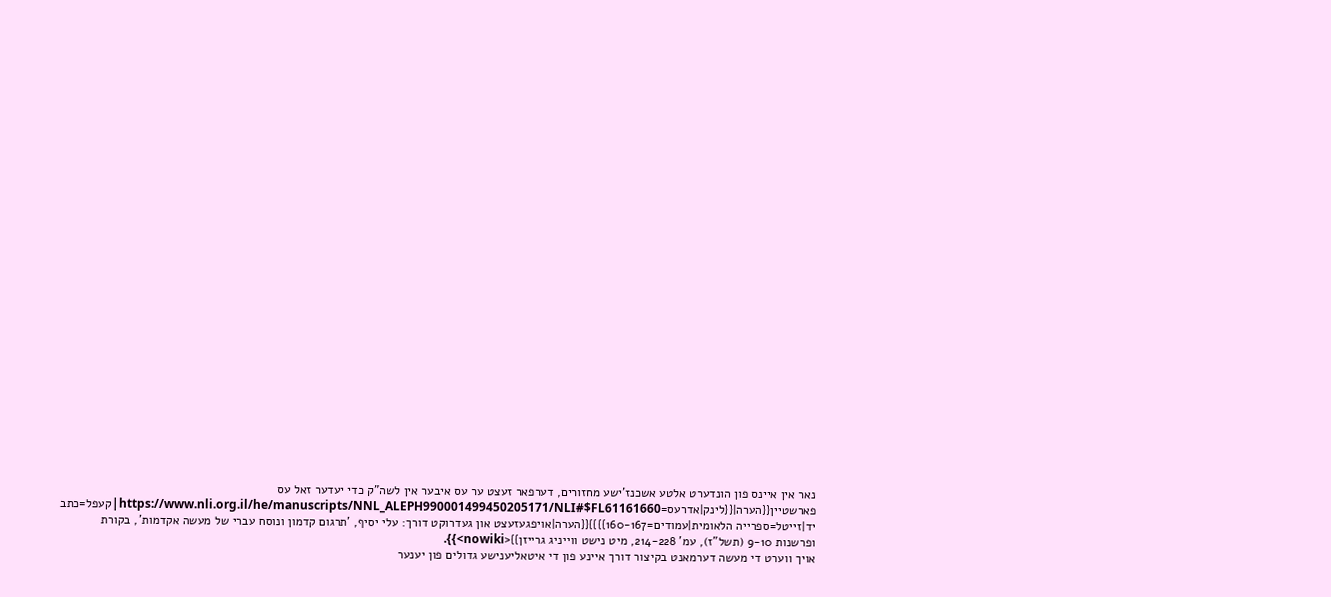נאר אין איינס פון הונדערט אלטע אשכנז'ישע מחזורים, דערפאר זעצט ער עס איבער אין לשה"ק כדי יעדער זאל עס פארשטיין{{הערה|{{לינק|אדרעס=https://www.nli.org.il/he/manuscripts/NNL_ALEPH990001499450205171/NLI#$FL61161660|קעפל=כתב יד|זייטל=ספרייה הלאומית|עמודים=160-167}}}}{{הערה|אויפגעזעצט און געדרוקט דורך: עלי יסיף, 'תרגום קדמון ונוסח עברי של מעשה אקדמות', בקורת ופרשנות 9-10 (תשל"ז), עמ' 214-228, מיט נישט ווייניג גרייזן}}<nowiki>}}.
אויך ווערט די מעשה דערמאנט בקיצור דורך איינע פון די איטאליענישע גדולים פון יענער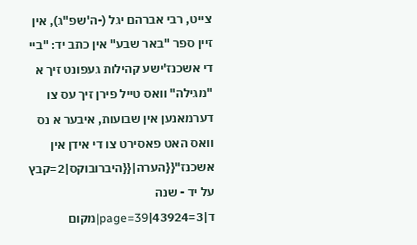צייט, רבי אברהם יגל (-ה'שפ"ג), אין זיין ספר "באר שבע" אין כתב יד: "ביי די אשכנז'ישע קהילות געפונט זיך א "מגילה" וואס טייל פירן זיך עס צו דערמאנען אין שבועות, איבער א נס וואס האט פאסירט צו די אידן אין אשכנז"{{הערה|{{היברובוקס|2=קבץ על יד - שנה ד|3=43924|page=39|מקום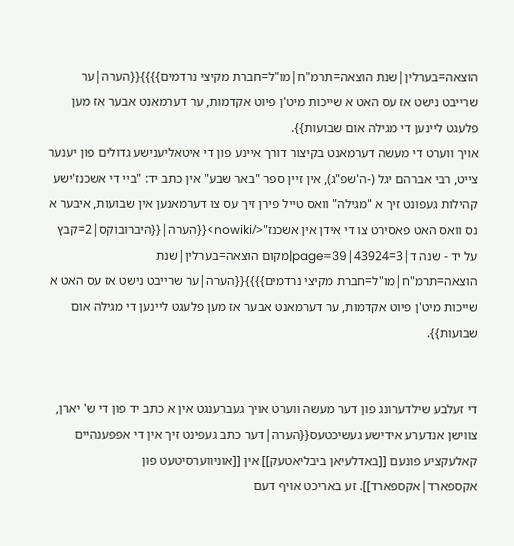הוצאה=בערלין|שנת הוצאה=תרמ"ח|מו"ל=חברת מקיצי נרדמים}}}}{{הערה|ער שרייבט נישט אז עס האט א שייכות מיט'ן פיוט אקדמות, ער דערמאנט אבער אז מען פלעגט ליינען די מגילה אום שבועות}}.
אויך ווערט די מעשה דערמאנט בקיצור דורך איינע פון די איטאליענישע גדולים פון יענער צייט, רבי אברהם יגל (-ה'שפ"ג), אין זיין ספר "באר שבע" אין כתב יד: "ביי די אשכנז'ישע קהילות געפונט זיך א "מגילה" וואס טייל פירן זיך עס צו דערמאנען אין שבועות, איבער א נס וואס האט פאסירט צו די אידן אין אשכנז"</nowiki>{{הערה|{{היברובוקס|2=קבץ על יד - שנה ד|3=43924|page=39|מקום הוצאה=בערלין|שנת הוצאה=תרמ"ח|מו"ל=חברת מקיצי נרדמים}}}}{{הערה|ער שרייבט נישט אז עס האט א שייכות מיט'ן פיוט אקדמות, ער דערמאנט אבער אז מען פלעגט ליינען די מגילה אום שבועות}}.


די זעלבע שילדערונג פון דער מעשה ווערט אויך געברענגט אין א כתב יד פון די ש' יארן, צווישן אנדערע אידישע געשיכטעס{{הערה|דער כתב געפינט זיך אין די אפפענהיים קאלעקציע פונעם [[באדלעיאן ביבליאטעק]] אין [[אוניווערסיטעט פון אקספארד|אקספארד]]. זע באריכט אויף דעם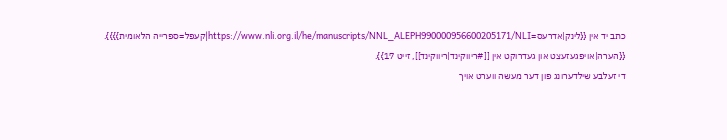כתב יד אין {{לינק|אדרעס=https://www.nli.org.il/he/manuscripts/NNL_ALEPH990000956600205171/NLI|קעפל=ספרייה הלאומית}}}}. {{הערה|אויפגעזעצט און געדרוקט אין [[#ריווקינד|ריווקינד]], זייט 17}}.
די זעלבע שילדערונג פון דער מעשה ווערט אויך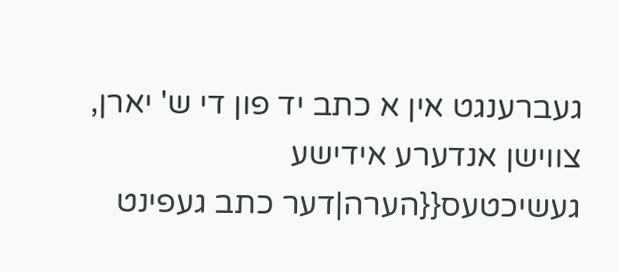געברענגט אין א כתב יד פון די ש' יארן, צווישן אנדערע אידישע געשיכטעס{{הערה|דער כתב געפינט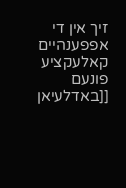זיך אין די אפפענהיים קאלעקציע פונעם [[באדלעיאן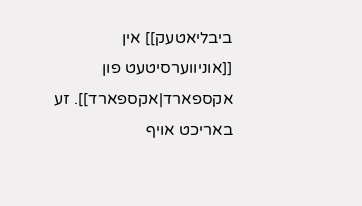ביבליאטעק]] אין [[אוניווערסיטעט פון אקספארד|אקספארד]]. זע באריכט אויף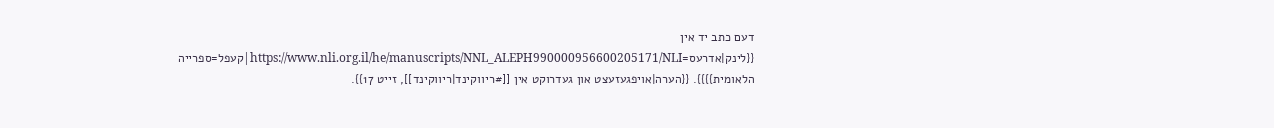דעם כתב יד אין {{לינק|אדרעס=https://www.nli.org.il/he/manuscripts/NNL_ALEPH990000956600205171/NLI|קעפל=ספרייה הלאומית}}}}. {{הערה|אויפגעזעצט און געדרוקט אין [[#ריווקינד|ריווקינד]], זייט 17}}.